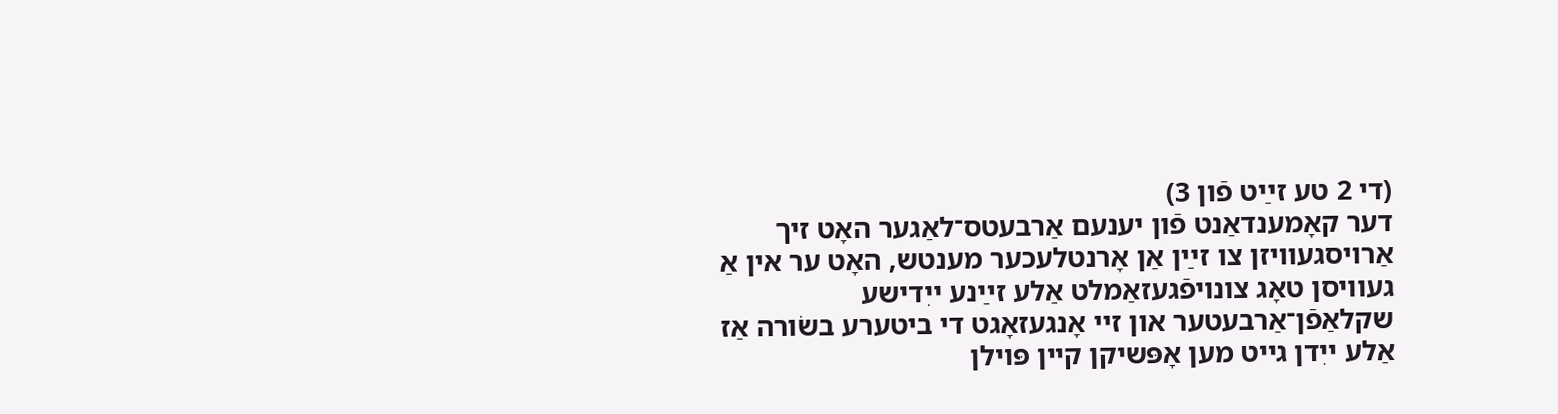(די 2 טע זײַט פֿון 3)
דער קאָמענדאַנט פֿון יענעם אַרבעטס־לאַגער האָט זיך אַרויסגעוויזן צו זײַן אַן אָרנטלעכער מענטש, האָט ער אין אַ געוויסן טאָג צונויפֿגעזאַמלט אַלע זײַנע ייִדישע שקלאַפֿן־אַרבעטער און זיי אָנגעזאָגט די ביטערע בשׂורה אַז אַלע ייִדן גייט מען אָפּשיקן קיין פּוילן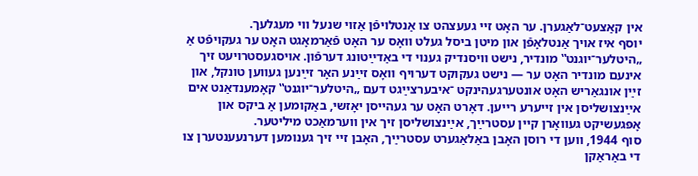אין קאַצעט־לאַגערן. ער האָט זיי געעצהט צו אַנטלויפֿן אַזוי שנעל ווי מעגלעך.
יוסף איז אויך אַנטלאָפֿן און מיטן ביסל געלט וואָס ער האָט פֿאַרמאָגט האָט ער געקויפֿט אַ „היטלער־יוגנט‟ מונדיר, נישט וויסנדיק גענוי די באַדײַטונג דערפֿון. אויסגעסטרויעט זיך אינעם מונדיר האָט ער — נישט געקוקט דערויף וואָס זײַנע האָר זײַנען געווען טונקל, און זײַן אונגאַריש האָט אונטערגעהינקט ־איבערצײַגט דעם „היטלער־יוגנט‟ קאָמענדאַנט אים אײַנצושליסן אין זייערע רײען. דאָרט האָט ער געהייסן יאָזשי, באַקומען אַ ביקס און אָפּגעשיקט געוואָרן קיין עסטרײַך, אײַנצושליסן זיך אין ווערמאַכט מיליטער.
סוף 1944, ווען די רוסן האָבן באַלאַגערט עסטרײַך, האָבן זיי זיך גענומען דערנעענטערן צו די באַראַקן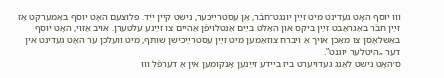וווּ יוסף האָט געדינט מיט זײַן יונגט־חבֿר, אַן עסטרײַכער, נישט קיין ייִד. פּלוצעם האָט יוסף באַמערקט אַז זײַן חבֿר באַגראָבט זײַן ביקס און האַלט בײַם אַנטלויפֿן אַהיים צו זײַנע עלטערן. אויב אַזוי, האָט יוסף באַשלאָסן צו מאַכן אויך אַ ויברח צוזאַמען מיט זײַן עסטרײַכישן שותּף, מיט וועלכן ער האָט געדינט אין דער „היטלער יוגנט‟.
ס׳האָט נישט לאַנג געדויערט ביז ביידע זײַנען אָנקומען אין אַ דערפֿל וווּ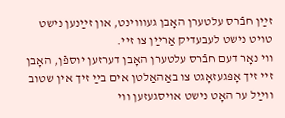זײַן חבֿרס עלטערן האָבן געוווינט, און זײַנען נישט טויט נישט לעבעדיק אַרײַן צו זיי.
ווי נאָר דעם חבֿרס עלטערן האָבן דערזען יוספֿן, האָבן זיי זיך אָפּגעזאָגט צו באַהאַלטן אים בײַ זיך אין שטוב ווײַל ער האָט נישט אויסגעזען ווי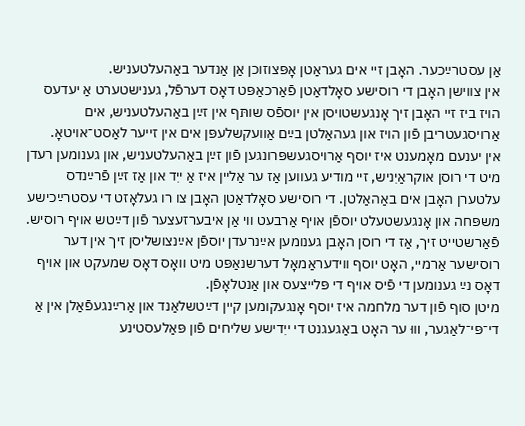אַן עסטרײַכער. האָבן זיי אים געראַטן אָפּצוזוכן אַן אַנדער באַהעלטעניש.
אין צווישן האָבן די רוסישע סאָלדאַטן פֿאַרכאַפּט דאָס דערפֿל, גענישטערט אַ יעדעס הויז ביז זיי האָבן זיך אָנגעשטויסן אין יוספֿס שותּף אין זײַן באַהעלטעניש, אים אַרויסגעטריבן פֿון הויז און געהאַלטן בײַם אַוועקשלעפּן אים אין זייער לאַסט־אויטאָ.
אין יענעם מאָמענט איז יוסף אַרויסגעשפּרונגען פֿון זײַן באַהעלטעניש, און גענומען רעדן מיט די רוסן אוקראַיִניש, זיי מודיע געווען אַז ער אַליין איז אַ ייִד און אַז זײַן פֿרײַנדס עלטערן האָבן אים באַהאַלטן. די רוסישע סאָלדאַטן האָבן צו רו געלאָזט די עסטרײַכישע משפּחה און אָנגעשטעלט יוספֿן אויף אַרבעט ווי אַן איבערזעצער פֿון דײַטש אויף רוסיש. פֿאַרשטייט זיך, אַז די רוסן האָבן גענומען אײַנרעדן יוספֿן אײַנצושליסן זיך אין דער רוסישער אַרמיי, האָט יוסף ווידעראַמאָל דערשנאַפּט מיט וואָס דאָס שמעקט און אויף דאָס נײַ גענומען די פֿיס אויף די פּלייצעס און אַנטלאָפֿן.
מיטן סוף פֿון דער מלחמה איז יוסף אָנגעקומען קיין דײַטשלאַנד און אַרײַנגעפֿאַלן אין אַ די־פּי־לאַגער, װוּ ער האָט באַגעגנט די ייִדישע שליחים פֿון פּאַלעסטינע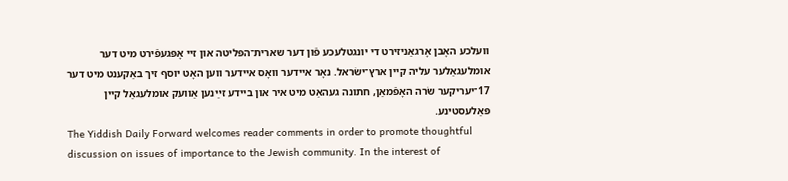וועלכע האָבן אָרגאַניזירט די יונגטלעכע פֿון דער שארית־הפּליטה און זיי אָפּגעפֿירט מיט דער אומלעגאַלער עליה קיין ארץ־ישׂראל. נאָר איידער וואָס איידער ווען האָט יוסף זיך באַקענט מיט דער 17־יעריקער שׂרה האָפֿמאַן, חתונה געהאַט מיט איר און ביידע זײַנען אַוועק אומלעגאַל קיין פּאַלעסטינע.
The Yiddish Daily Forward welcomes reader comments in order to promote thoughtful discussion on issues of importance to the Jewish community. In the interest of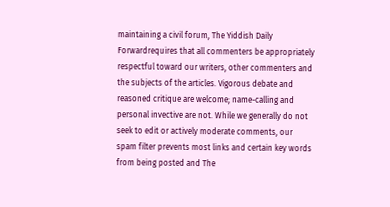maintaining a civil forum, The Yiddish Daily Forwardrequires that all commenters be appropriately respectful toward our writers, other commenters and the subjects of the articles. Vigorous debate and reasoned critique are welcome; name-calling and personal invective are not. While we generally do not seek to edit or actively moderate comments, our spam filter prevents most links and certain key words from being posted and The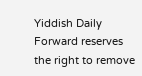Yiddish Daily Forward reserves the right to remove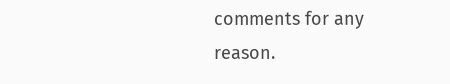comments for any reason.